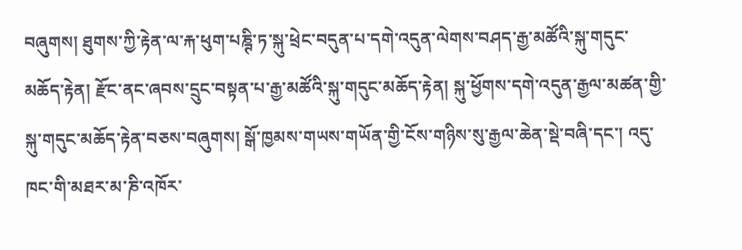བཞུགས། ཐུགས་ཀྱི་རྟེན་ལ་རྐ་ཕུག་པཎྚི་ཏ་སྐུ་ཕྲེང་བདུན་པ་དགེ་འདུན་ལེགས་བཤད་རྒྱ་མཚོའི་སྐུ་གདུང་མཆོད་རྟེན། རྫོང་ནང་ཞབས་དྲུང་བསྟན་པ་རྒྱ་མཚོའི་སྐུ་གདུང་མཆོད་རྟེན། སྐུ་ཕྱོགས་དགེ་འདུན་རྒྱལ་མཚན་གྱི་སྐུ་གདུང་མཆོད་རྟེན་བཅས་བཞུགས། སྒོ་ཁྱམས་གཡས་གཡོན་གྱི་ངོས་གཉིས་སུ་རྒྱལ་ཆེན་སྡེ་བཞི་དང་། འདུ་ཁང་གི་མཐར་མ་ཎི་འཁོར་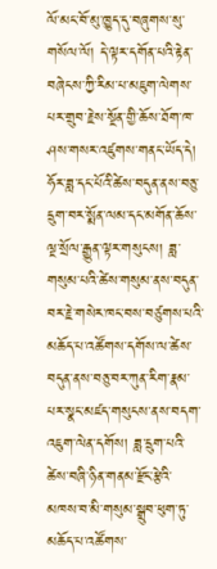ལོ་མང་བོ་མུ་ཁྱུད་དུ་བཞུགས་སུ་གསོལ་ལོ། དེ་ལྟར་དགོན་པའི་རྟེན་བཞེངས་ཀྱི་རིམ་པ་མཇུག་ལེགས་པར་གྲུབ་རྗེས་སྔོན་གྱི་ཆོས་ཐོག་ཁ་ཤས་གསར་འཛུགས་གནང་ཡོད་དེ། ཧོར་ཟླ་དང་པོའི་ཚེས་བདུན་ནས་བཅུ་དྲུག་བར་སྨོན་ལམ་དང་མགོན་ཆོས་ལྔ་སྲོལ་རྒྱུན་ལྟར་གསུངས། ཟླ་གསུམ་པའི་ཚེས་གསུམ་ནས་བདུན་བར་རྗེ་གསེར་ཁང་བས་བཙུགས་པའི་མཆོད་པ་འཚོགས་དགོས་ལ་ཚེས་བདུན་ནས་བཅུ་བར་ཀུན་རིག་རྣམ་པར་སྣང་མཛད་གསུངས་ནས་བདག་འཇུག་ལེན་དགོས། ཟླ་དྲུག་པའི་ཚེས་བཞི་ཉིན་གནམ་རྫོང་རྩེའི་མཁས་བ་མི་གསུམ་སྒྲུབ་ཕུག་ཏུ་མཆོད་པ་འཚོགས་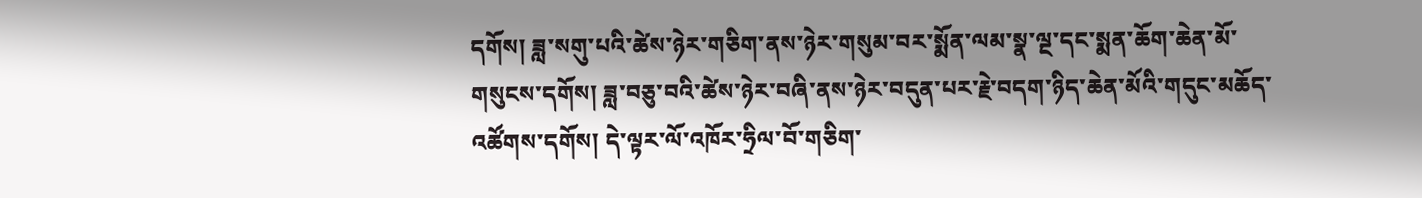དགོས། ཟླ་སགུ་པའི་ཚེས་ཉེར་གཅིག་ནས་ཉེར་གསུམ་བར་སྨོན་ལམ་སྣ་ལྔ་དང་སྨན་ཆོག་ཆེན་མོ་གསུངས་དགོས། ཟླ་བཅུ་བའི་ཚེས་ཉེར་བཞི་ནས་ཉེར་བདུན་པར་རྗེ་བདག་ཉིད་ཆེན་མོའི་གདུང་མཆོད་འཚོགས་དགོས། དེ་ལྟར་ལོ་འཁོར་ཧྲིལ་བོ་གཅིག་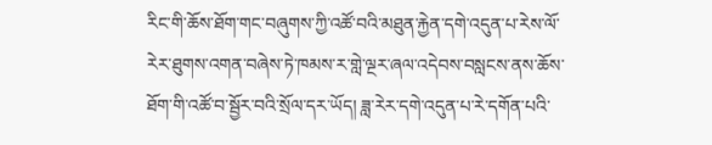རིང་གི་ཆོས་ཐོག་གང་བཞུགས་ཀྱི་འཚོ་བའི་མཐུན་རྐྱེན་དགེ་འདུན་པ་རེས་ལོ་རེར་ཐུགས་འགན་བཞེས་ཏེ་ཁམས་ར་གླེ་ལྔར་ཞལ་འདེབས་བསླངས་ནས་ཆོས་ཐོག་གི་འཚོ་བ་སྦྱོར་བའི་སྲོལ་དར་ཡོད། ཟླ་རེར་དགེ་འདུན་པ་རེ་དགོན་པའི་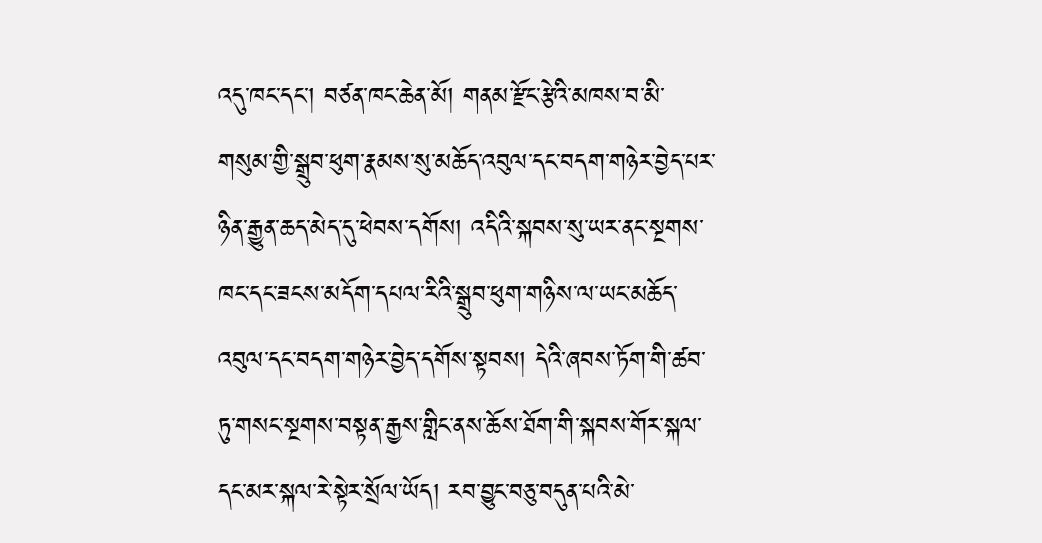འདུ་ཁང་དང་། བཙན་ཁང་ཆེན་མོ། གནམ་རྫོང་རྩེའི་མཁས་བ་མི་གསུམ་གྱི་སྒྲུབ་ཕུག་རྣམས་སུ་མཆོད་འབུལ་དང་བདག་གཉེར་བྱེད་པར་ཉིན་རྒྱུན་ཆད་མེད་དུ་ཕེབས་དགོས། འདིའི་སྐབས་སུ་ཡར་ནང་སྔགས་ཁང་དང་ཟངས་མདོག་དཔལ་རིའི་སྒྲུབ་ཕུག་གཉིས་ལ་ཡང་མཆོད་འབུལ་དང་བདག་གཉེར་བྱེད་དགོས་སྟབས། དེའི་ཞབས་ཏོག་གི་ཚབ་ཏུ་གསང་སྔགས་བསྟན་རྒྱས་གླིང་ནས་ཆོས་ཐོག་གི་སྐབས་གོར་སྐལ་དང་མར་སྐལ་རེ་སྟེར་སྲོལ་ཡོད། རབ་བྱུང་བཅུ་བདུན་པའི་མེ་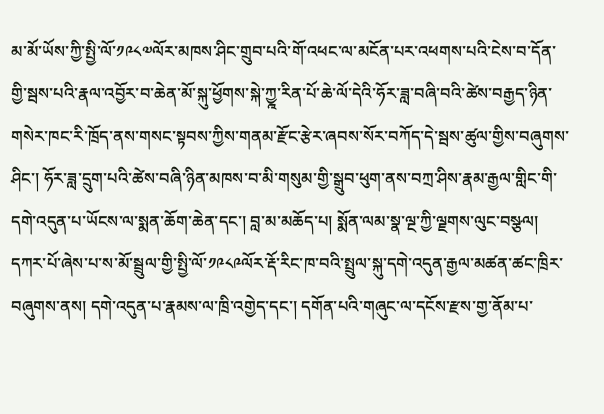མ་མོ་ཡོས་ཀྱི་སྤྱི་ལོ་༡༩༨༧ལོར་མཁས་ཤིང་གྲུབ་པའི་གོ་འཕང་ལ་མངོན་པར་འཕགས་པའི་ངེས་བ་དོན་གྱི་སྦས་པའི་རྣལ་འབྱོར་བ་ཆེན་མོ་སྐུ་ཕྱོགས་སྐེ་ཀྱྰ་རིན་པོ་ཆེ་ལོ་དེའི་ཧོར་ཟླ་བཞི་བའི་ཚེས་བརྒྱད་ཉིན་གསེར་ཁང་རི་ཁྲོད་ནས་གསང་སྟབས་ཀྱིས་གནམ་རྫོང་རྩེར་ཞབས་སོར་བཀོད་དེ་སྦས་ཚུལ་གྱིས་བཞུགས་ཤིང་། ཧོར་ཟླ་དྲུག་པའི་ཚེས་བཞི་ཉིན་མཁས་བ་མི་གསུམ་གྱི་སྒྲུབ་ཕུག་ནས་བཀྲ་ཤིས་རྣམ་རྒྱལ་གླིང་གི་དགེ་འདུན་པ་ཡོངས་ལ་སྨན་ཆོག་ཆེན་དང་། བླ་མ་མཆོད་པ། སྨོན་ལམ་སྣ་ལྔ་ཀྱི་ལྗགས་ལུང་བསྩལ། དཀར་པོ་ཞེས་པ་ས་མོ་སྦྲུལ་གྱི་སྤྱི་ལོ་༡༩༨༩ལོར་རྡོ་རིང་ཁ་བའི་སྤྲུལ་སྐུ་དགེ་འདུན་རྒྱལ་མཚན་ཚང་ཁྲིར་བཞུགས་ནས། དགེ་འདུན་པ་རྣམས་ལ་ཁྲི་འགྱེད་དང་། དགོན་པའི་གཞུང་ལ་དངོས་རྫས་གྱ་ནོམ་པ་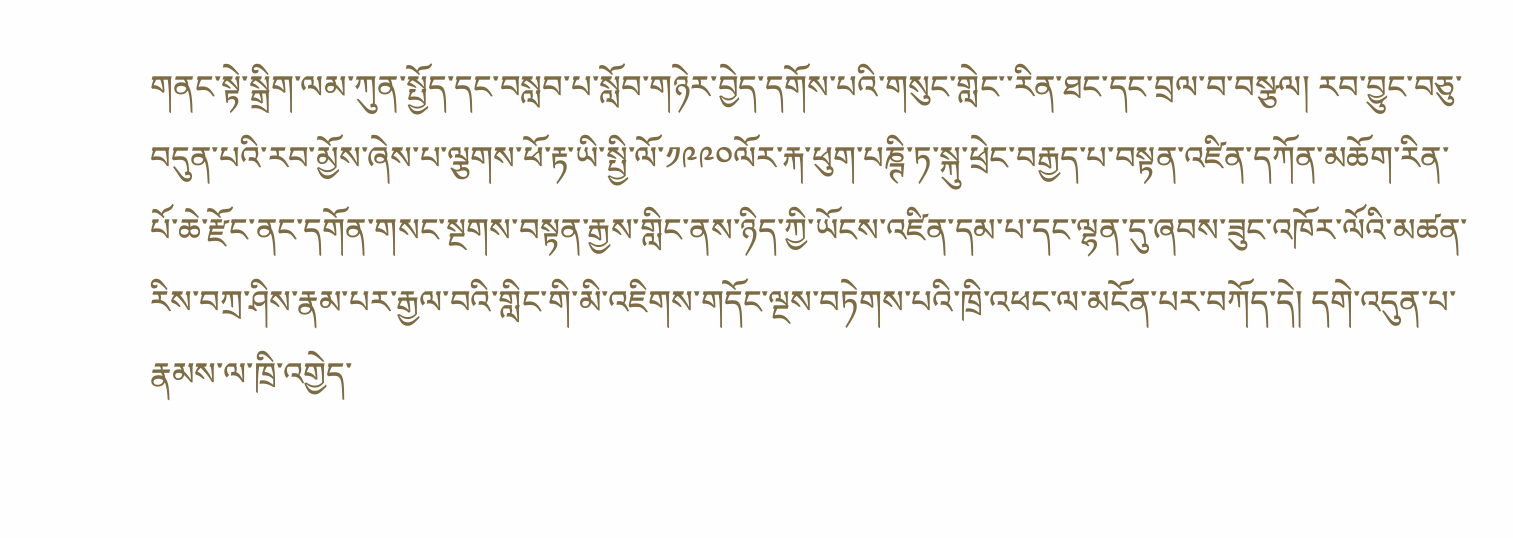གནང་སྟེ་སྒྲིག་ལམ་ཀུན་སྤྱོད་དང་བསླབ་པ་སློབ་གཉེར་བྱེད་དགོས་པའི་གསུང་གླེང་་རིན་ཐང་དང་བྲལ་བ་བསྩལ། རབ་བྱུང་བཅུ་བདུན་པའི་རབ་མྱོས་ཞེས་པ་ལྕགས་ཕོ་རྟ་ཡི་སྤྱི་ལོ་༡༩༩༠ལོར་རྐ་ཕུག་པཎྚི་ཏ་སྐུ་ཕྲེང་བརྒྱད་པ་བསྟན་འཛིན་དཀོན་མཆོག་རིན་པོ་ཆེ་རྫོང་ནང་དགོན་གསང་སྔགས་བསྟན་རྒྱས་གླིང་ནས་ཉིད་ཀྱི་ཡོངས་འཛིན་དམ་པ་དང་ལྷན་དུ་ཞབས་ཟུང་འཁོར་ལོའི་མཚན་རིས་བཀྲ་ཤིས་རྣམ་པར་རྒྱལ་བའི་གླིང་གི་མི་འཇིགས་གདོང་ལྔས་བཏེགས་པའི་ཁྲི་འཕང་ལ་མངོན་པར་བཀོད་དེ། དགེ་འདུན་པ་རྣམས་ལ་ཁྲི་འགྱེད་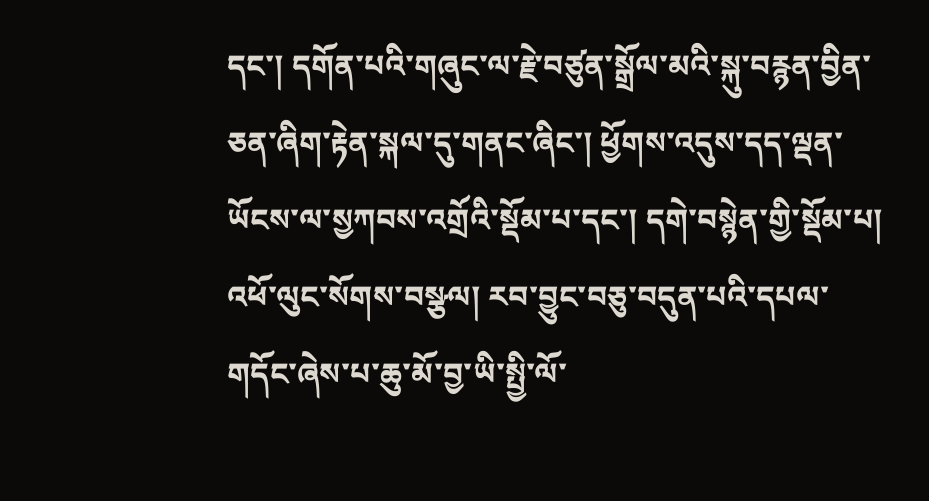དང་། དགོན་པའི་གཞུང་ལ་རྗེ་བཙུན་སྒྲོལ་མའི་སྐུ་བརྙན་བྱིན་ཅན་ཞིག་རྟེན་སྐལ་དུ་གནང་ཞིང་། ཕྱོགས་འདུས་དད་ལྡན་ཡོངས་ལ་སྱཀབས་འགྲོའི་སྡོམ་པ་དང་། དགེ་བསྙེན་གྱི་སྡོམ་པ། འཕོ་ལུང་སོགས་བསྩལ། རབ་བྱུང་བཅུ་བདུན་པའི་དཔལ་གདོང་ཞེས་པ་ཆུ་མོ་བྱ་ཡི་སྤྱི་ལོ་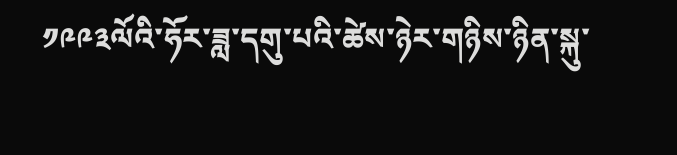༡༩༩༣ལོའི་ཧོར་ཟླ་དགུ་པའི་ཚེས་ཉེར་གཉིས་ཉིན་སྐུ་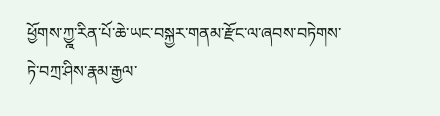ཕྱོགས་ཀྱྰ་རིན་པོ་ཆེ་ཡང་བསྐྱར་གནམ་རྫོང་ལ་ཞབས་བཏེགས་ཏེ་བཀྲ་ཤིས་རྣམ་རྒྱལ་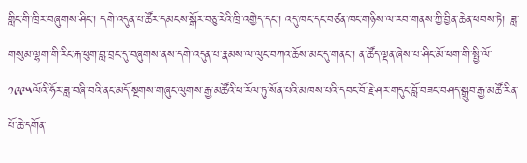གླིང་གི་ཁྲིར་བཞུགས་ཤིང་། དགེ་འདུན་པ་ཚོར་དམངས་སྒོར་བཅུ་རེའི་ཁྲི་འགྱེད་དང་། འདུ་ཁང་དང་བཙན་ཁང་གཉིས་ལ་རབ་གནས་ཀྱི་བྱིན་ཆེན་ཕབས་ཏེ། ཟླ་གསུམ་ལྷག་གི་རིང་རྐ་ཕུག་བླ་བྲང་དུ་བཞུགས་ནས་དགེ་འདུན་པ་རྣམས་ལ་ལུང་བཀའ་ཆོས་མང་དུ་གནང་། ན་ཚོད་ལྡན་ཞེས་པ་ཤིང་མོ་ཕག་གི་སྤྱི་ལོ་༡༩༩༥ལོའི་ཧོར་ཟླ་བཞི་བའི་ནང་མདོ་སྔགས་གཞུང་ལུགས་རྒྱ་མཚོའི་ཕ་རོལ་ཏུ་སོན་པའི་མཁས་པའི་དབང་བོ་རྗེ་ཤར་གདུང་བློ་བཟང་བཤད་སྒྲུབ་རྒྱ་མཚོ་རིན་པོ་ཆེ་དགོན་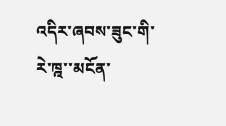འདིར་ཞབས་ཟུང་གི་རེ་ཁྰ་་མངོན་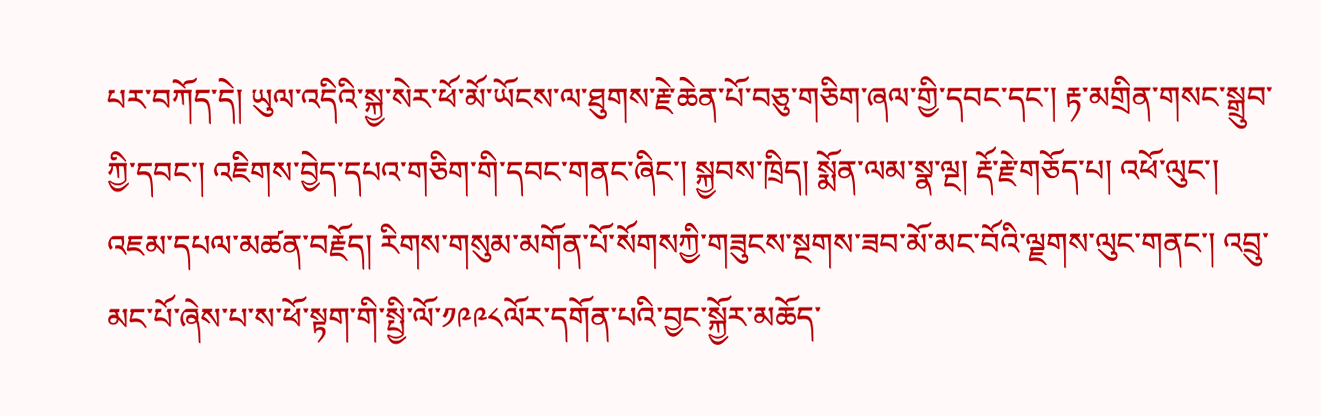པར་བཀོད་དེ། ཡུལ་འདིའི་སྐྱ་སེར་ཕོ་མོ་ཡོངས་ལ་ཐུགས་རྗེ་ཆེན་པོ་བཅུ་གཅིག་ཞལ་གྱི་དབང་དང་། རྟ་མགྲིན་གསང་སྒྲུབ་ཀྱི་དབང་། འཇིགས་བྱེད་དཔའ་གཅིག་གི་དབང་གནང་ཞིང་། སྐྱབས་ཁྲིད། སྨོན་ལམ་སྣ་ལྔ། རྡོ་རྗེ་གཅོད་པ། འཕོ་ལུང་། འཇམ་དཔལ་མཚན་བརྗོད། རིགས་གསུམ་མགོན་པོ་སོགསཀྱི་གཟུངས་སྔགས་ཟབ་མོ་མང་བོའི་ལྗགས་ལུང་གནང་། འབྲུ་མང་པོ་ཞེས་པ་ས་ཕོ་སྟག་གི་སྤྱི་ལོ་༡༩༩༨ལོར་དགོན་པའི་བྱང་སྐྱོར་མཆོད་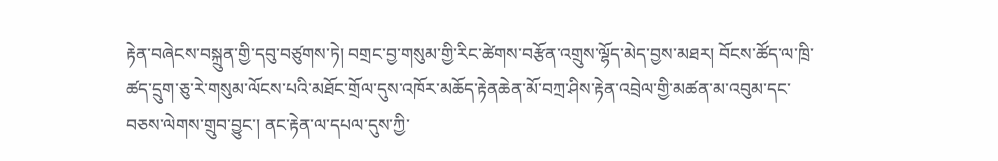རྟེན་བཞེངས་བསྐྲུན་གྱི་དབུ་བཙུགས་ཏེ། བགྲང་བྱ་གསུམ་གྱི་རིང་ཚེགས་བརྩོན་འགྲུས་ལྷོད་མེད་བྱས་མཐར། བོངས་ཚོད་ལ་ཁྲི་ཚད་དྲུག་ཅུ་རེ་གསུམ་ལོངས་པའི་མཐོང་གྲོལ་དུས་འཁོར་མཆོད་རྟེནཆེན་མོ་བཀྲ་ཤིས་རྟེན་འབྲེལ་གྱི་མཚན་མ་འབུམ་དང་བཅས་ལེགས་གྲུབ་བྱུང་། ནང་རྟེན་ལ་དཔལ་དུས་ཀྱི་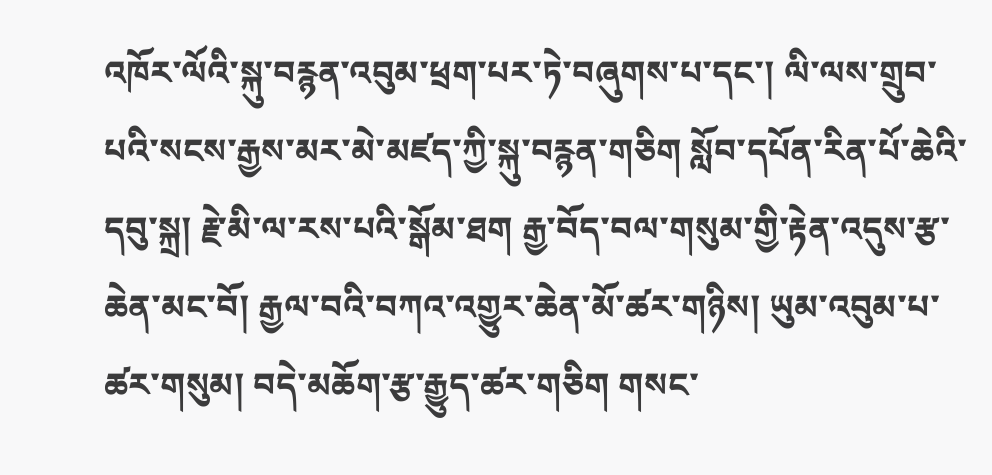འཁོར་ལོའི་སྐུ་བརྙན་འབུམ་ཕྲག་པར་ཏེ་བཞུགས་པ་དང་། ལི་ལས་གྲུབ་པའི་སངས་རྒྱས་མར་མེ་མཛད་ཀྱི་སྐུ་བརྙན་གཅིག སློབ་དཔོན་རིན་པོ་ཆེའི་དབུ་སྐྲ། རྗེ་མི་ལ་རས་པའི་སྒོམ་ཐག རྒྱ་བོད་བལ་གསུམ་གྱི་རྟེན་འདུས་རྩ་ཆེན་མང་བོ། རྒྱལ་བའི་བཀའ་འགྱུར་ཆེན་མོ་ཚར་གཉིས། ཡུམ་འབུམ་པ་ཚར་གསུམ། བདེ་མཆོག་རྩ་རྒྱུད་ཚར་གཅིག གསང་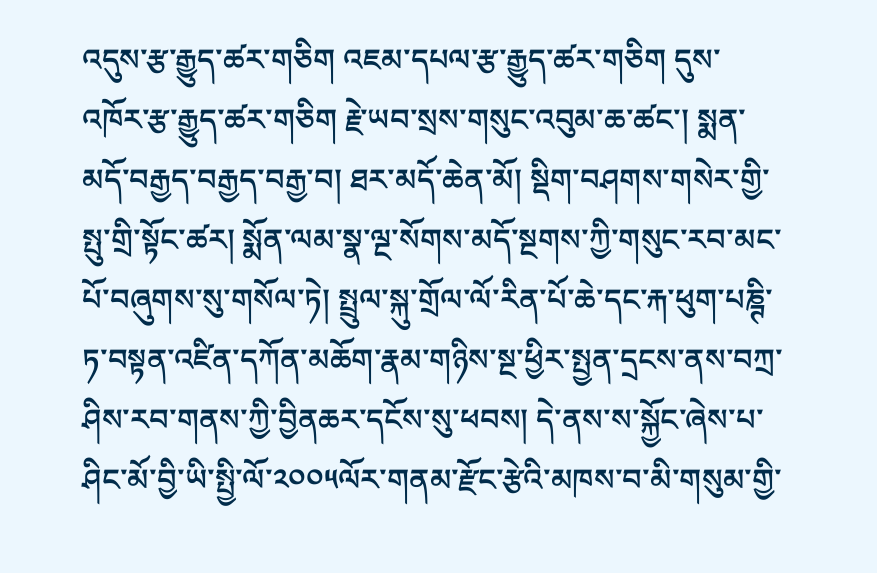འདུས་རྩ་རྒྱུད་ཚར་གཅིག འཇམ་དཔལ་རྩ་རྒྱུད་ཚར་གཅིག དུས་འཁོར་རྩ་རྒྱུད་ཚར་གཅིག རྗེ་ཡབ་སྲས་གསུང་འབུམ་ཆ་ཚང་། སྨན་མདོ་བརྒྱད་བརྒྱད་བརྒྱ་བ། ཐར་མདོ་ཆེན་མོ། སྡིག་བཤགས་གསེར་གྱི་སྤུ་གྲི་སྟོང་ཚར། སྨོན་ལམ་སྣ་ལྔ་སོགས་མདོ་སྔགས་ཀྱི་གསུང་རབ་མང་པོ་བཞུགས་སུ་གསོལ་ཏེ། སྤྲུལ་སྐུ་གྲོལ་ལོ་རིན་པོ་ཆེ་དང་རྐ་ཕུག་པཎྚི་ཏ་བསྟན་འཛིན་དཀོན་མཆོག་རྣམ་གཉིས་སྔ་ཕྱིར་སྤྱན་དྲངས་ནས་བཀྲ་ཤིས་རབ་གནས་ཀྱི་བྱིནཆར་དངོས་སུ་ཕབས། དེ་ནས་ས་སྐྱོང་ཞེས་པ་ཤིང་མོ་བྱི་ཡི་སྤྱི་ལོ་༢༠༠༥ལོར་གནམ་རྫོང་རྩེའི་མཁས་བ་མི་གསུམ་གྱི་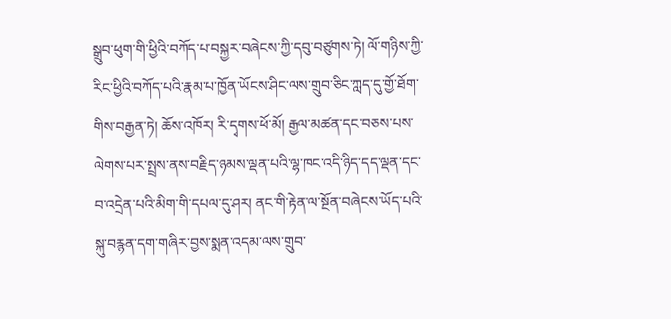སྒྲུབ་ཕུག་གི་ཕྱིའི་བཀོད་པ་བསྐྱར་བཞེངས་ཀྱི་དབུ་བཙུགས་ཏེ། ལོ་གཉིས་ཀྱི་རིང་ཕྱིའི་བཀོད་པའི་རྣམ་པ་ཁྱོན་ཡོངས་ཤིང་ལས་གྲུབ་ཅིང་ཀླད་དུ་གྱོ་ཐོག་གིས་བརྒྱན་ཏེ། ཆོས་འཁོར། རི་དྭགས་ཕོ་མོ། རྒྱལ་མཚན་དང་བཅས་པས་ལེགས་པར་སྤྲས་ནས་བརྗིད་ཉམས་ལྡན་པའི་ལྷ་ཁང་འདི་ཉིད་དད་ལྡན་དང་བ་འདྲེན་པའི་མིག་གི་དཔལ་དུ་ཤར། ནང་གི་རྟེན་ལ་སྔོན་བཞེངས་ཡོད་པའི་སྐུ་བརྙན་དག་གཞིར་བྱས་སྨན་འདམ་ལས་གྲུབ་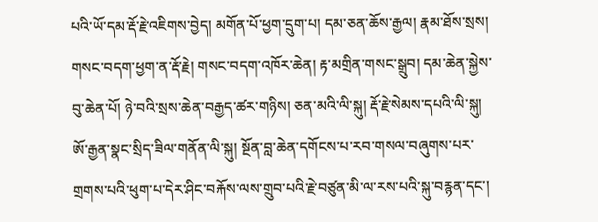པའི་ཡོ་དམ་རྡོ་རྗེ་འཇིགས་བྱེད། མགོན་པོ་ཕྱག་དྲུག་པ། དམ་ཅན་ཆོས་རྒྱལ། རྣམ་ཐོས་སྲས། གསང་བདག་ཕྱག་ན་རྡོ་རྗེ། གསང་བདག་འཁོར་ཆེན། རྟ་མགྲིན་གསང་སྒྲུབ། དམ་ཆེན་སྐྱེས་བུ་ཆེན་པོ། ཉེ་བའི་སྲས་ཆེན་བརྒྱད་ཚར་གཉིས། ཅན་མའི་ལི་སྐུ། རྡོ་རྗེ་སེམས་དཔའི་ལི་སྐུ། ཨོ་རྒྱན་སྣང་སྲིད་ཟིལ་གནོན་ལི་སྐུ། སྔོན་བླ་ཆེན་དགོངས་པ་རབ་གསལ་བཞུགས་པར་གྲགས་པའི་ཕུག་པ་དེར་ཤིང་བརྐོས་ལས་གྲུབ་པའི་རྗེ་བཙུན་མི་ལ་རས་པའི་སྐུ་བརྙན་དང་།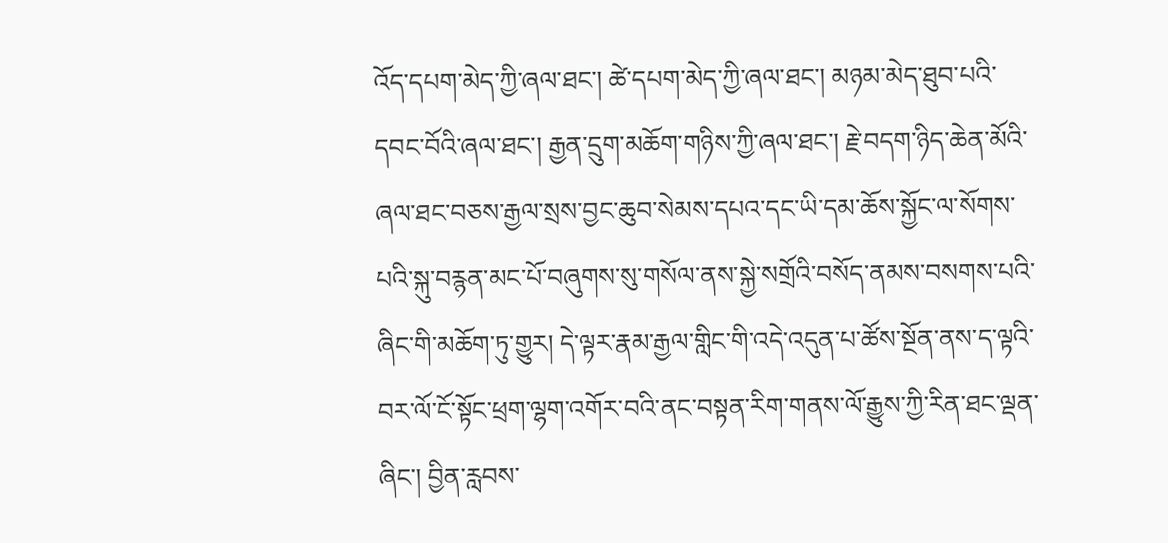འོད་དཔག་མེད་ཀྱི་ཞལ་ཐང་། ཚེ་དཔག་མེད་ཀྱི་ཞལ་ཐང་། མཉམ་མེད་ཐུབ་པའི་དབང་བོའི་ཞལ་ཐང་། རྒྱན་དྲུག་མཆོག་གཉིས་ཀྱི་ཞལ་ཐང་། རྗེ་བདག་ཉིད་ཆེན་མོའི་ཞལ་ཐང་བཅས་རྒྱལ་སྲས་བྱང་ཆུབ་སེམས་དཔའ་དང་ཡི་དམ་ཆོས་སྐྱོང་ལ་སོགས་པའི་སྐུ་བརྙན་མང་པོ་བཞུགས་སུ་གསོལ་ནས་སྐྱེ་སགྲོའི་བསོད་ནམས་བསགས་པའི་ཞིང་གི་མཆོག་ཏུ་གྱུར། དེ་ལྟར་རྣམ་རྒྱལ་གླིང་གི་འདེ་འདུན་པ་ཚོས་སྔོན་ནས་ད་ལྟའི་བར་ལོ་ངོ་སྟོང་ཕྲག་ལྷག་འགོར་བའི་ནང་བསྟན་རིག་གནས་ལོ་རྒྱུས་ཀྱི་རིན་ཐང་ལྡན་ཞིང་། བྱིན་རླབས་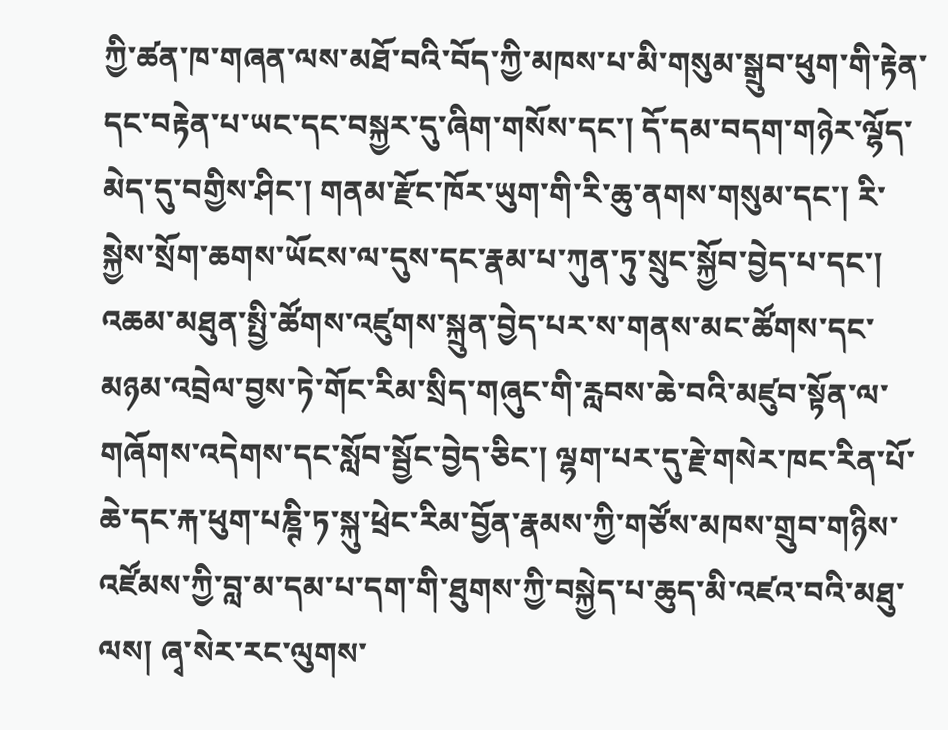ཀྱི་ཚན་ཁ་གཞན་ལས་མཐོ་བའི་བོད་ཀྱི་མཁས་པ་མི་གསུམ་སྒྲུབ་ཕུག་གི་རྟེན་དང་བརྟེན་པ་ཡང་དང་བསྐྱར་དུ་ཞིག་གསོས་དང་། དོ་དམ་བདག་གཉེར་ལྷོད་མེད་དུ་བགྱིས་ཤིང་། གནམ་རྫོང་ཁོར་ཡུག་གི་རི་ཆུ་ནགས་གསུམ་དང་། རི་སྐྱེས་སྲོག་ཆགས་ཡོངས་ལ་དུས་དང་རྣམ་པ་ཀུན་ཏུ་སྲུང་སྐྱོབ་བྱེད་པ་དང་། འཆམ་མཐུན་སྤྱི་ཚོགས་འཛུགས་སྐྲུན་བྱེད་པར་ས་གནས་མང་ཚོགས་དང་མཉམ་འབྲེལ་བྱས་ཏེ་གོང་རིམ་སྲིད་གཞུང་གི་རླབས་ཆེ་བའི་མཛུབ་སྟོན་ལ་གཞོགས་འདེགས་དང་སློབ་སྦྱོང་བྱེད་ཅིང་། ལྷག་པར་དུ་རྗེ་གསེར་ཁང་རིན་པོ་ཆེ་དང་རྐ་ཕུག་པཎྚི་ཏ་སྐུ་ཕྲེང་རིམ་བྱོན་རྣམས་ཀྱི་གཙོས་མཁས་གྲུབ་གཉིས་འཛོམས་ཀྱི་བླ་མ་དམ་པ་དག་གི་ཐུགས་ཀྱི་བསྐྱེད་པ་ཆུད་མི་འཛའ་བའི་མཐུ་ལས། ཞྭ་སེར་རང་ལུགས་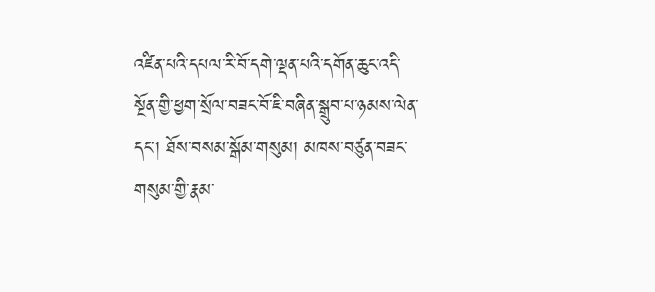འཛིན་པའི་དཔལ་རི་བོ་དགེ་ལྡན་པའི་དགོན་ཆུང་འདི་སྔོན་གྱི་ཕྱག་སྲོལ་བཟང་བོ་ཇི་བཞིན་སྒྲུབ་པ་ཉམས་ལེན་དང་། ཐོས་བསམ་སྒོམ་གསུམ། མཁས་བཙུན་བཟང་གསུམ་གྱི་རྣམ་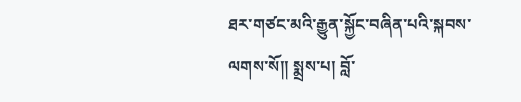ཐར་གཙང་མའི་རྒྱུན་སྐྱོང་བཞིན་པའི་སྐབས་ལགས་སོ།། སྨྲས་པ། བློ་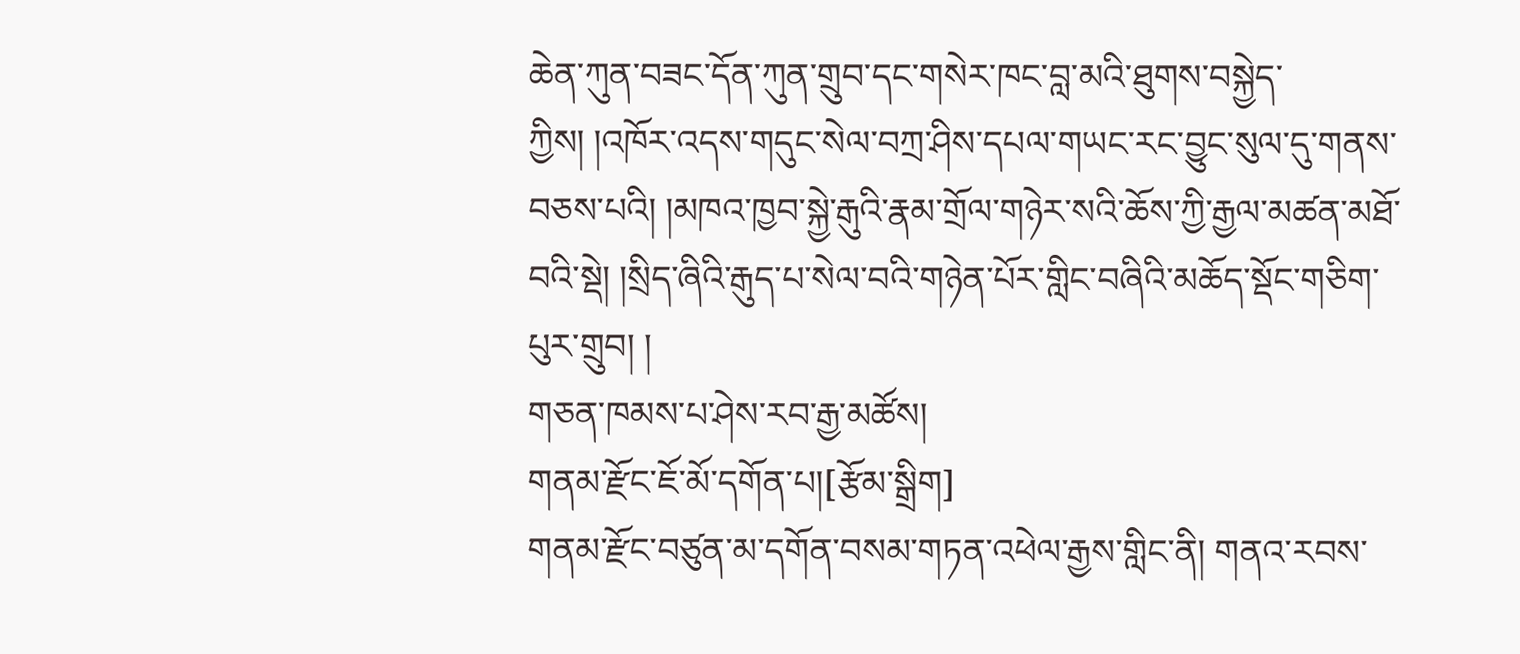ཆེན་ཀུན་བཟང་དོན་ཀུན་གྲུབ་དང་གསེར་ཁང་བླ་མའི་ཐུགས་བསྐྱེད་ཀྱིས། །འཁོར་འདས་གདུང་སེལ་བཀྲ་ཤིས་དཔལ་གཡང་རང་བྱུང་སུལ་དུ་གནས་བཅས་པའི། །མཁའ་ཁྱབ་སྐྱེ་རྒུའི་རྣམ་གྲོལ་གཉེར་སའི་ཆོས་ཀྱི་རྒྱལ་མཚན་མཐོ་བའི་སྡེ། །སྲིད་ཞིའི་རྒུད་པ་སེལ་བའི་གཉེན་པོར་གླིང་བཞིའི་མཆོད་སྡོང་གཅིག་པུར་གྲུབ། །
གཅན་ཁམས་པ་ཤེས་རབ་རྒྱ་མཚོས།
གནམ་རྫོང་ཇོ་མོ་དགོན་པ།[རྩོམ་སྒྲིག]
གནམ་རྫོང་བཙུན་མ་དགོན་བསམ་གཏན་འཕེལ་རྒྱས་གླིང་ནི། གནའ་རབས་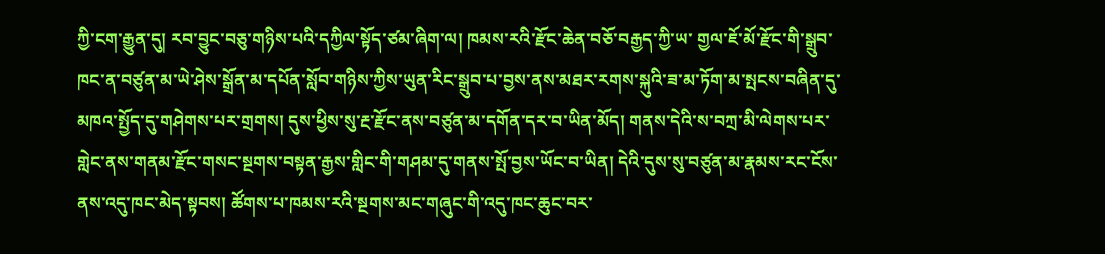ཀྱི་ངག་རྒྱུན་དུ། རབ་བྱུང་བཅུ་གཉིས་པའི་དཀྱིལ་སྟོད་ཙམ་ཞིག་ལ། ཁམས་རའི་རྫོང་ཆེན་བཅོ་བརྒྱད་ཀྱི་ཡ་ གྱལ་ཇོ་མོ་རྫོང་གི་སྒྲུབ་ཁང་ན་བཙུན་མ་ཡེ་ཤེས་སྒྲོན་མ་དཔོན་སློབ་གཉིས་ཀྱིས་ཡུན་རིང་སྒྲུབ་པ་བྱས་ནས་མཐར་རགས་སྐུའི་ཟ་མ་ཏོག་མ་སྤངས་བཞིན་དུ་མཁའ་སྤྱོད་དུ་གཤེགས་པར་གྲགས། དུས་ཕྱིས་སུ་རྔ་རྫོང་ནས་བཙུན་མ་དགོན་དར་བ་ཡིན་མོད། གནས་དེའི་ས་བཀྲ་མི་ལེགས་པར་གླེང་ནས་གནམ་རྫོང་གསང་སྔགས་བསྟན་རྒྱས་གླིང་གི་གཤམ་དུ་གནས་སྤོ་བྱས་ཡོང་བ་ཡིན། དེའི་དུས་སུ་བཙུན་མ་རྣམས་རང་ངོས་ནས་འདུ་ཁང་མེད་སྟབས། ཚོགས་པ་ཁམས་རའི་སྔགས་མང་གཞུང་གི་འདུ་ཁང་ཆུང་བར་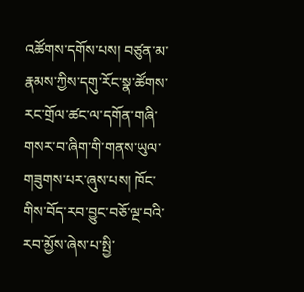འཚོགས་དགོས་པས། བཙུན་མ་རྣམས་ཀྱིས་དགུ་རོང་སྣ་ཚོགས་རང་གྲོལ་ཚང་ལ་དགོན་གཞི་གསར་བ་ཞིག་གི་གནས་ཡུལ་གཟུགས་པར་ཞུས་པས། ཁོང་གིས་བོད་རབ་བྱུང་བཅོ་ལྔ་བའི་རབ་མྱོས་ཞེས་པ་སྤྱི་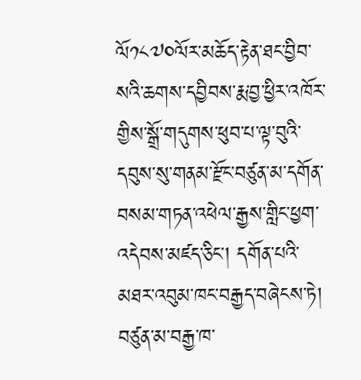ལོ༡༨༧༠ལོར་མཆོད་རྟེན་ཐང་བྱིབ་སའི་ཆགས་དབྱིབས་རྨ་བྱ་ཕྱིར་འཁོར་གྱིས་སྒྲོ་གདུགས་ཕུབ་པ་ལྟ་བུའི་དབུས་སུ་གནམ་རྫོང་བཙུན་མ་དགོན་བསམ་གཏན་འཕེལ་རྒྱས་གླིང་ཕྱག་འདེབས་མཛད་ཅིང་། དགོན་པའི་མཐར་འབུམ་ཁང་བརྒྱད་བཞེངས་ཏེ། བཙུན་མ་བརྒྱ་ཁ་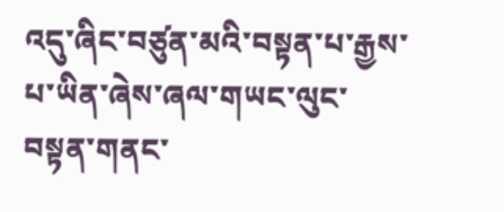འདུ་ཞིང་བཙུན་མའི་བསྟན་པ་རྒྱས་པ་ཡིན་ཞེས་ཞལ་གཡང་ལུང་བསྟན་གནང་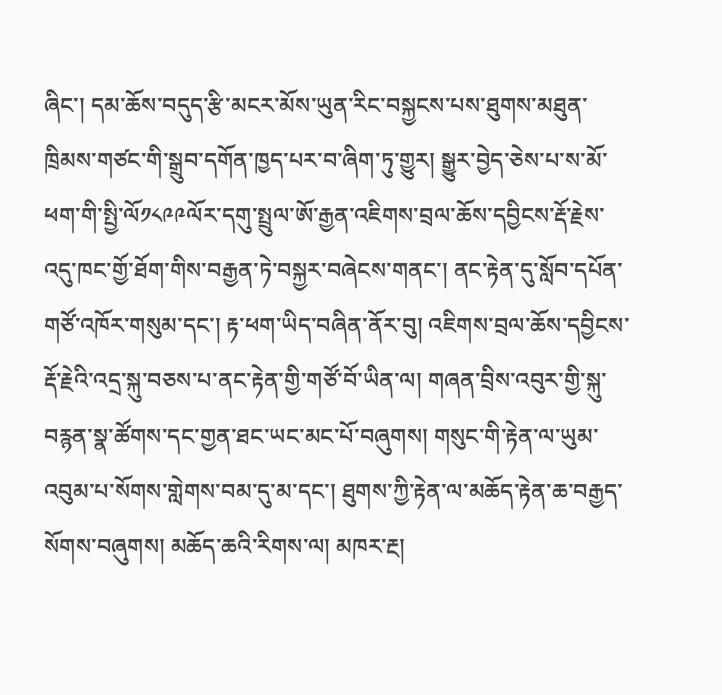ཞིང་། དམ་ཆོས་བདུད་རྩི་མངར་མོས་ཡུན་རིང་བསྐྱངས་པས་ཐུགས་མཐུན་ཁྲིམས་གཙང་གི་སྒྲུབ་དགོན་ཁྱད་པར་བ་ཞིག་ཏུ་གྱུར། སྒྱུར་བྱེད་ཅེས་པ་ས་མོ་ཕག་གི་སྤྱི་ལོ༡༨༩༩ལོར་དགུ་སྤྲུལ་ཨོ་རྒྱན་འཇིགས་བྲལ་ཆོས་དབྱིངས་རྡོ་རྗེས་འདུ་ཁང་གྱོ་ཐོག་གིས་བརྒྱན་ཏེ་བསྐྱར་བཞེངས་གནང་། ནང་རྟེན་དུ་སློབ་དཔོན་གཙོ་འཁོར་གསུམ་དང་། རྟ་ཕག་ཡིད་བཞིན་ནོར་བུ། འཇིགས་བྲལ་ཆོས་དབྱིངས་རྡོ་རྗེའི་འདྲ་སྐུ་བཅས་པ་ནང་རྟེན་གྱི་གཙོ་བོ་ཡིན་ལ། གཞན་བྲིས་འབུར་གྱི་སྐུ་བརྙན་སྣ་ཚོགས་དང་གྱན་ཐང་ཡང་མང་པོ་བཞུགས། གསུང་གི་རྟེན་ལ་ཡུམ་འབུམ་པ་སོགས་གླེགས་བམ་དུ་མ་དང་། ཐུགས་ཀྱི་རྟེན་ལ་མཆོད་རྟེན་ཆ་བརྒྱད་སོགས་བཞུགས། མཆོད་ཆའི་རིགས་ལ། མཁར་རྔ།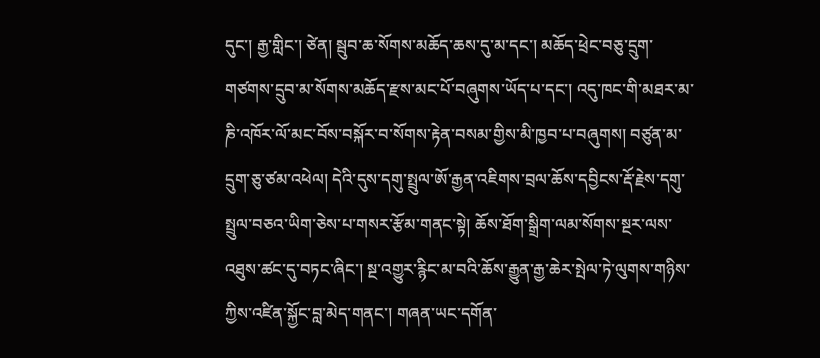དུང་། རྒྱ་གླིང་། ཙེན། སྦུབ་ཆ་སོགས་མཆོད་ཆས་དུ་མ་དང་། མཆོད་ཕྲེང་བཅུ་དྲུག་གཙགས་དྲུབ་མ་སོགས་མཆོད་རྫས་མང་པོ་བཞུགས་ཡོད་པ་དང་། འདུ་ཁང་གི་མཐར་མ་ཎི་འཁོར་ལོ་མང་བོས་བསྐོར་བ་སོགས་རྟེན་བསམ་གྱིས་མི་ཁྱབ་པ་བཞུགས། བཙུན་མ་དྲུག་ཅུ་ཙམ་འཕེལ། དེའི་དུས་དགུ་སྤྲུལ་ཨོ་རྒྱན་འཇིགས་བྲལ་ཆོས་དབྱིངས་རྡོ་རྗེས་དགུ་སྤྲུལ་བཅའ་ཡིག་ཅེས་པ་གསར་རྩོམ་གནང་སྟེ། ཆོས་ཐོག་སྒྲིག་ལམ་སོགས་སྔར་ལས་འཐུས་ཚང་དུ་བཏང་ཞིང་། སྔ་འགྱུར་རྙིང་མ་བའི་ཆོས་རྒྱུན་རྒྱ་ཆེར་སྤེལ་ཏེ་ལུགས་གཉིས་ཀྱིས་འཛིན་སྐྱོང་བླ་མེད་གནང་། གཞན་ཡང་དགོན་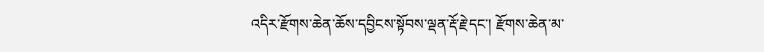འདིར་རྫོགས་ཆེན་ཆོས་དབྱིངས་སྟོབས་ལྡན་རྡོ་རྗེ་དང་། རྫོགས་ཆེན་མ་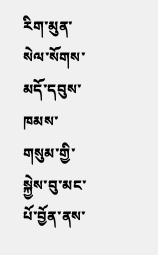རིག་མུན་སེལ་སོགས་མདོ་དབུས་ཁམས་གསུམ་གྱི་སྐྱེས་བུ་མང་པོ་བྱོན་ནས་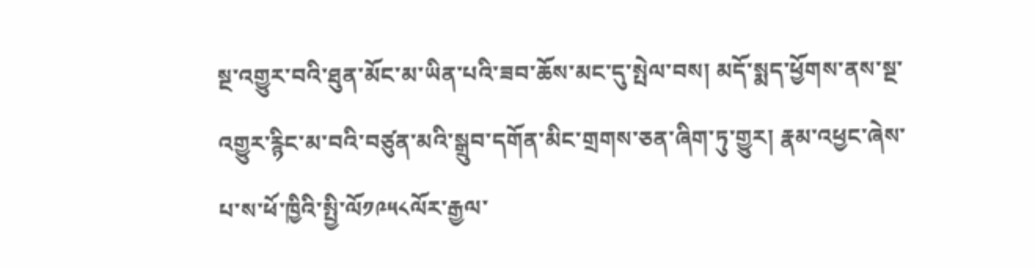སྔ་འགྱུར་བའི་ཐུན་མོང་མ་ཡིན་པའི་ཟབ་ཆོས་མང་དུ་སྤེལ་བས། མདོ་སྨད་ཕྱོགས་ནས་སྔ་འགྱུར་རྙིང་མ་བའི་བཙུན་མའི་སྒྲུབ་དགོན་མིང་གྲགས་ཅན་ཞིག་ཏུ་གྱུར། རྣམ་འཕྱང་ཞེས་པ་ས་ཕོ་ཁྱིའི་སྤྱི་ལོ༡༩༥༨ལོར་རྒྱལ་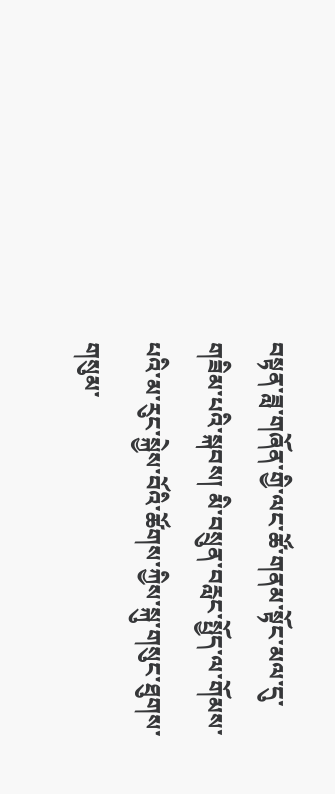བསྟན་ཟླ་གཞོན་གྱི་ལང་ཚོ་གནམ་སྟོང་མལ་དུ་གཟིམ་པའི་སྐབས། མི་བསྲུན་བརླང་སྤྱོད་ལ་གོམས་པའི་མ་རུང་སྐྱེས་བོའི་ཚོགས་ཀྱིས་སྐུ་གསུང་ཐུགས་གསུམ་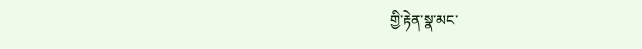གྱི་རྟེན་སྣ་མང་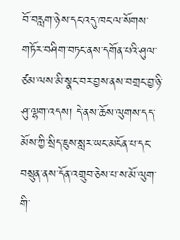བོ་བརླག་ཉེས་དང་འདུ་ཁང་ལ་སོགས་གཏོར་བཤིག་བཏང་ནས་དགོན་པའི་ཤུལ་ཙམ་ལས་མི་སྣང་བར་བྱས་ནས་བགྲང་བྱ་ཉི་ཤུ་ལྷག་འདས། དེ་ནས་ཆོས་ལུགས་དད་མོས་ཀྱི་སྲིད་ཇུས་སླར་ཡང་མངོན་པ་དང་བསྲུན་ནས་དོན་འགྲུབ་ཅེས་པ་ས་མོ་ལུག་གི་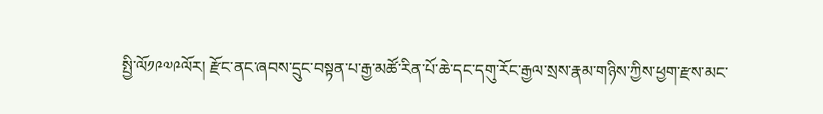སྤྱི་ལོ༡༩༧༩ལོར། རྫོང་ནང་ཞབས་དྲུང་བསྟན་པ་རྒྱ་མཚོ་རིན་པོ་ཆེ་དང་དགུ་རོང་རྒྱལ་སྲས་རྣམ་གཉིས་ཀྱིས་ཕྱག་རྫས་མང་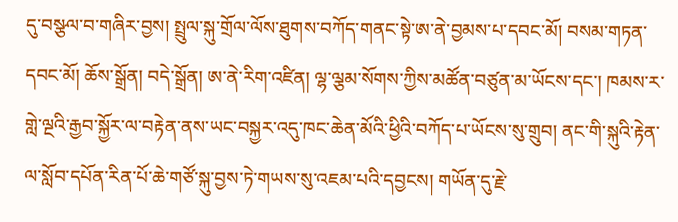དུ་བསྩལ་བ་གཞིར་བྱས། སྤྲུལ་སྐུ་གྲོལ་ལོས་ཐུགས་བཀོད་གནང་སྟེ་ཨ་ནེ་བྱམས་པ་དབང་མོ། བསམ་གཏན་དབང་མོ། ཆོས་སྒྲོན། བདེ་སྒྲོན། ཨ་ནེ་རིག་འཛིན། ལྷ་ལྕམ་སོགས་ཀྱིས་མཚོན་བཙུན་མ་ཡོངས་དང་། ཁམས་ར་གླེ་ལྔའི་རྒྱབ་སྐྱོར་ལ་བརྟེན་ནས་ཡང་བསྐྱར་འདུ་ཁང་ཆེན་མོའི་ཕྱིའི་བཀོད་པ་ཡོངས་སུ་གྲུབ། ནང་གི་སྐུའི་རྟེན་ལ་སློབ་དཔོན་རིན་པོ་ཆེ་གཙོ་སྐུ་བྱས་ཏེ་གཡས་སུ་འཇམ་པའི་དབྱངས། གཡོན་དུ་རྗེ་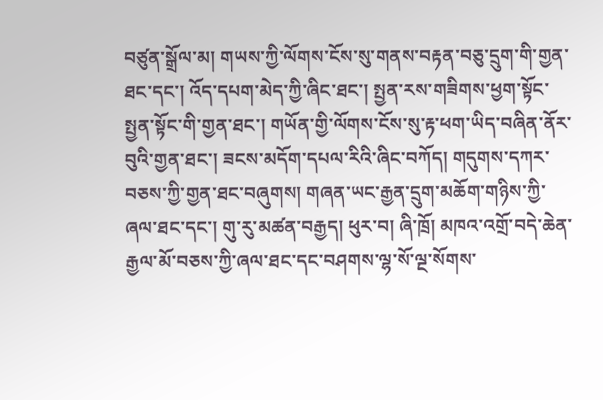བཙུན་སྒྲོལ་མ། གཡས་ཀྱི་ལོགས་ངོས་སུ་གནས་བརྟན་བཅུ་དྲུག་གི་གྱན་ཐང་དང་། འོད་དཔག་མེད་ཀྱི་ཞིང་ཐང་། སྤྱན་རས་གཟིགས་ཕྱག་སྟོང་སྤྱན་སྟོང་གི་གྱན་ཐང་། གཡོན་གྱི་ལོགས་ངོས་སུ་རྟ་ཕག་ཡིད་བཞིན་ནོར་བུའི་གྱན་ཐང་། ཟངས་མདོག་དཔལ་རིའི་ཞིང་བཀོད། གདུགས་དཀར་བཅས་ཀྱི་གྱན་ཐང་བཞུགས། གཞན་ཡང་རྒྱན་དྲུག་མཆོག་གཉིས་ཀྱི་ཞལ་ཐང་དང་། གུ་རུ་མཚན་བརྒྱད། ཕུར་བ། ཞི་ཁྲོ། མཁའ་འགྲོ་བདེ་ཆེན་རྒྱལ་མོ་བཅས་ཀྱི་ཞལ་ཐང་དང་བཤགས་ལྷ་སོ་ལྔ་སོགས་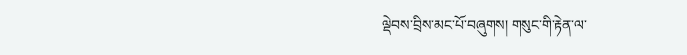ལྡེབས་བྲིས་མང་པོ་བཞུགས། གསུང་གི་རྟེན་ལ་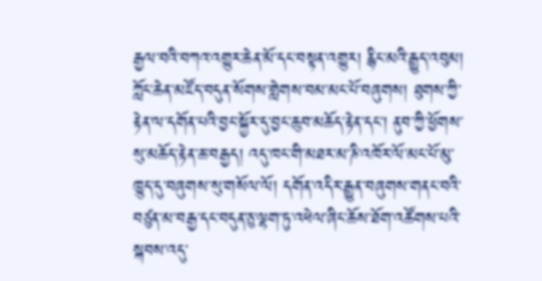རྒྱལ་བའི་བཀའ་འགྱུར་ཆེན་མོ་དང་བསྟན་འགྱུར། རྙིང་མའི་རྒྱུད་འབུམ། ཀློང་ཆེན་མཛོད་བདུན་སོགས་གླེགས་བམ་མང་པོ་བཞུགས། ཐུགས་ཀྱི་རྟེན་ལ་དགོན་པའི་བྱང་སྐྱོར་དུ་བྱང་ཆུབ་མཆོད་རྟེན་དང་། ནུབ་ཀྱི་ཕྱོགས་སུ་མཆོད་རྟེན་ཆ་བརྒྱད། འདུ་ཁང་གི་མཐར་མ་ཎི་འཁོར་ལོ་མང་པོ་མུ་ཁྱུད་དུ་བཞུགས་སུ་གསོལ་ལོ། དགོན་འདིར་རྒྱུན་བཞུགས་གནང་བའི་བཙུན་མ་བརྒྱ་དང་བདུན་ཅུ་ལྷག་ཏུ་འཕེལ་ཞིང་ཆོས་ཐོག་འཚོགས་པའི་སྐབས་འདུ་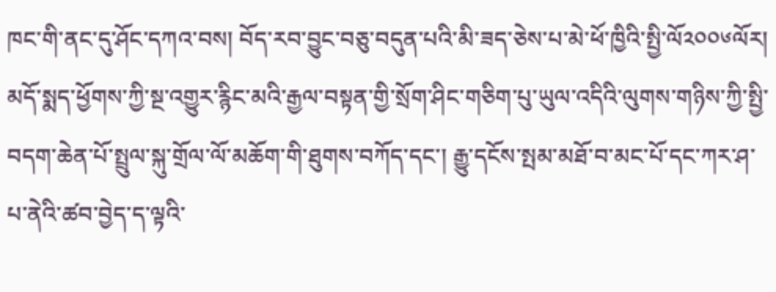ཁང་གི་ནང་དུ་ཤོང་དཀའ་བས། བོད་རབ་བྱུང་བཅུ་བདུན་པའི་མི་ཟད་ཅེས་པ་མེ་ཕོ་ཁྱིའི་སྤྱི་ལོ༢༠༠༦ལོར། མདོ་སྨད་ཕྱོགས་ཀྱི་སྔ་འགྱུར་རྙིང་མའི་རྒྱལ་བསྟན་གྱི་སྲོག་ཤིང་གཅིག་པུ་ཡུལ་འདིའི་ལུགས་གཉིས་ཀྱི་སྤྱི་བདག་ཆེན་པོ་སྤྲུལ་སྐུ་གྲོལ་ལོ་མཆོག་གི་ཐུགས་བཀོད་དང་། རྒྱུ་དངོས་སྤམ་མཐོ་བ་མང་པོ་དང་ཀར་ཤ་པ་ནེའི་ཚབ་བྱེད་ད་ལྟའི་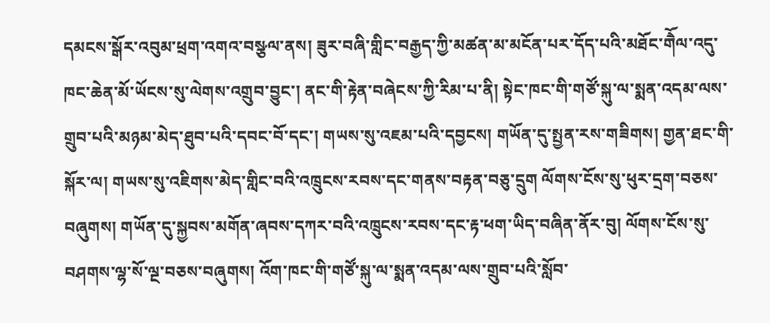དམངས་སྒོར་འབུམ་ཕྲག་འགའ་བསྩལ་ནས། ཟུར་བཞི་གླིང་བརྒྱད་ཀྱི་མཚན་མ་མངོན་པར་དོད་པའི་མཐོང་གཻོལ་འདུ་ཁང་ཆེན་མོ་ཡོངས་སུ་ལེགས་འགྲུབ་བྱུང་། ནང་གི་རྟེན་བཞེངས་ཀྱི་རིམ་པ་ནི། སྟེང་ཁང་གི་གཙོ་སྐུ་ལ་སྨན་འདམ་ལས་གྲུབ་པའི་མཉམ་མེད་ཐུབ་པའི་དབང་བོ་དང་། གཡས་སུ་འཇམ་པའི་དབྱངས། གཡོན་དུ་སྤྱན་རས་གཟིགས། གྱན་ཐང་གི་སྐོར་ལ། གཡས་སུ་འཇིགས་མེད་གླིང་བའི་འཁྲུངས་རབས་དང་གནས་བརྟན་བཅུ་དྲུག ལོགས་ངོས་སུ་ཕུར་དྲག་བཅས་བཞུགས། གཡོན་དུ་སྐྱབས་མགོན་ཞབས་དཀར་བའི་འཁྲུངས་རབས་དང་རྟ་ཕག་ཡིད་བཞིན་ནོར་བུ། ལོགས་ངོས་སུ་བཤགས་ལྷ་སོ་ལྔ་བཅས་བཞུགས། འོག་ཁང་གི་གཙོ་སྐུ་ལ་སྨན་འདམ་ལས་གྲུབ་པའི་སློབ་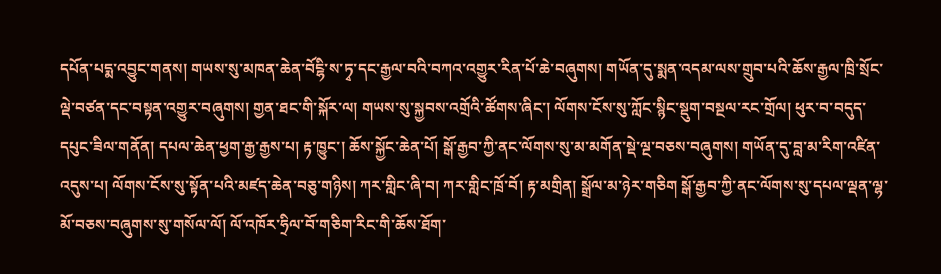དཔོན་པདྨ་འབྱུང་གནས། གཡས་སུ་མཁན་ཆེན་བོངྷི་ས་ཏྭ་དང་རྒྱལ་བའི་བཀའ་འགྱུར་རིན་པོ་ཆེ་བཞུགས། གཡོན་དུ་སྨན་འདམ་ལས་གྲུབ་པའི་ཆོས་རྒྱལ་ཁྲི་སྲོང་ལྡེ་བཙན་དང་བསྟན་འགྱུར་བཞུགས། གྱན་ཐང་གི་སྐོར་ལ། གཡས་སུ་སྐྱབས་འགྲོའི་ཚོགས་ཞིང་། ལོགས་ངོས་སུ་ཀློང་སྙིང་སྡུག་བསྔལ་རང་གྲོལ། ཕུར་བ་བདུད་དཔུང་ཟིལ་གནོན། དཔལ་ཆེན་ཕྱག་རྒྱ་རྒྱས་པ། རྟ་ཁྱུང་། ཆོས་སྐྱོང་ཆེན་པོ། སྒོ་རྒྱབ་ཀྱི་ནང་ལོགས་སུ་མ་མགོན་སྡེ་ལྔ་བཅས་བཞུགས། གཡོན་དུ་བླ་མ་རིག་འཛིན་འདུས་པ། ལོགས་ངོས་སུ་སྟོན་པའི་མཛད་ཆེན་བཅུ་གཉིས། ཀར་གླིང་ཞི་བ། ཀར་གླིང་ཁྲོ་བོ། རྟ་མགྲིན། སྒྲོལ་མ་ཉེར་གཅིག སྒོ་རྒྱབ་ཀྱི་ནང་ལོགས་སུ་དཔལ་ལྡན་ལྷ་མོ་བཅས་བཞུགས་སུ་གསོལ་ལོ། ལོ་འཁོར་ཧྲིལ་བོ་གཅིག་རིང་གི་ཆོས་ཐོག་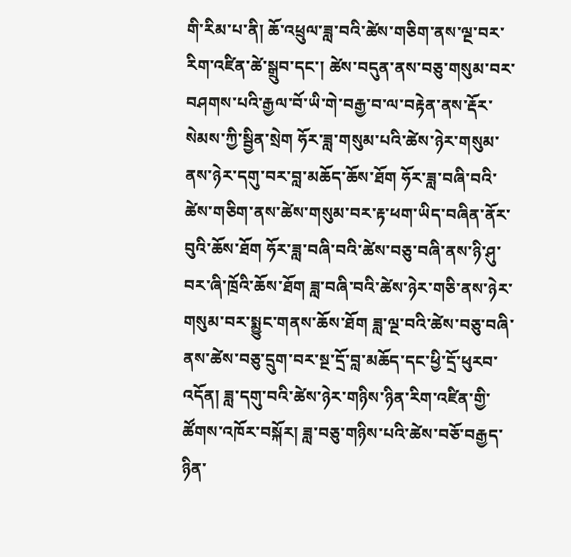གི་རིམ་པ་ནི། ཆོ་འཕྲུལ་ཟླ་བའི་ཚེས་གཅིག་ནས་ལྔ་བར་རིག་འཛིན་ཚེ་སྒྲུབ་དང་། ཚེས་བདུན་ནས་བཅུ་གསུམ་བར་བཤགས་པའི་རྒྱལ་བོ་ཡི་གེ་བརྒྱ་བ་ལ་བརྟེན་ནས་རྡོར་སེམས་ཀྱི་སྦྱིན་སྲེག ཧོར་ཟླ་གསུམ་པའི་ཚེས་ཉེར་གསུམ་ནས་ཉེར་དགུ་བར་བླ་མཆོད་ཆོས་ཐོག ཧོར་ཟླ་བཞི་བའི་ཚེས་གཅིག་ནས་ཚེས་གསུམ་བར་རྟ་ཕག་ཡིད་བཞིན་ནོར་བུའི་ཆོས་ཐོག ཧོར་ཟླ་བཞི་བའི་ཚེས་བཅུ་བཞི་ནས་ཉི་ཤུ་བར་ཞི་ཁྲོའི་ཆོས་ཐོག ཟླ་བཞི་བའི་ཚེས་ཉེར་གཅི་ནས་ཉེར་གསུམ་བར་སྨྱུང་གནས་ཆོས་ཐོག ཟླ་ལྔ་བའི་ཚེས་བཅུ་བཞི་ནས་ཚེས་བཅུ་དྲུག་བར་སྔ་དྲོ་བླ་མཆོད་དང་ཕྱི་དྲོ་ཕུརབ་འདོན། ཟླ་དགུ་བའི་ཚེས་ཉེར་གཉིས་ཉིན་རིག་འཛིན་གྱི་ཚོགས་འཁོར་བསྐོར། ཟླ་བཅུ་གཉིས་པའི་ཚེས་བཅོ་བརྒྱད་ཉིན་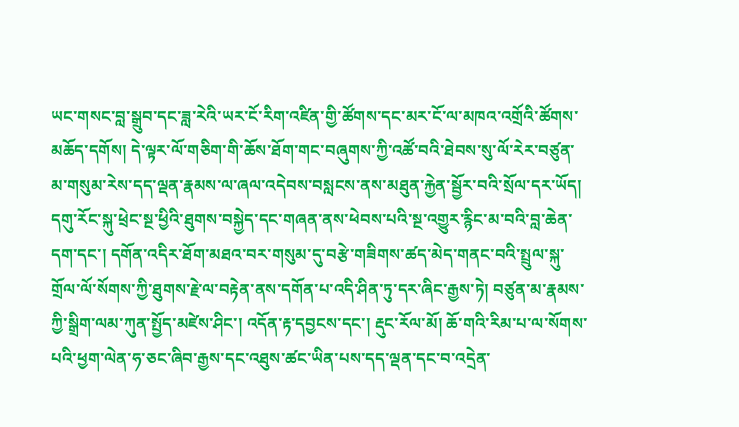ཡང་གསང་བླ་སྒྲུབ་དང་ཟླ་རེའི་ཡར་ངོ་རིག་འཛིན་གྱི་ཚོགས་དང་མར་ངོ་ལ་མཁའ་འགྲོའི་ཚོགས་མཆོད་དགོས། དེ་ལྟར་ལོ་གཅིག་གི་ཆོས་ཐོག་གང་བཞུགས་ཀྱི་འཚོ་བའི་ཐེབས་སུ་ལོ་རེར་བཙུན་མ་གསུམ་རེས་དད་ལྡན་རྣམས་ལ་ཞལ་འདེབས་བསླངས་ནས་མཐུན་རྐྱེན་སྦྱོར་བའི་སྲོལ་དར་ཡོད། དགུ་རོང་སྐུ་ཕྲེང་སྔ་ཕྱིའི་ཐུགས་བསྐྱེད་དང་གཞན་ནས་ཕེབས་པའི་སྔ་འགྱུར་རྙིང་མ་བའི་བླ་ཆེན་དག་དང་། དགོན་འདིར་ཐོག་མཐའ་བར་གསུམ་དུ་བརྩེ་གཟིགས་ཚད་མེད་གནང་བའི་སྤྲུལ་སྐུ་གྲོལ་ལོ་སོགས་ཀྱི་ཐུགས་རྗེ་ལ་བརྟེན་ནས་དགོན་པ་འདི་ཤིན་ཏུ་དར་ཞིང་རྒྱས་ཏེ། བཙུན་མ་རྣམས་ཀྱི་སྒྲིག་ལམ་ཀུན་སྤྱོད་མཛེས་ཤིང་། འདོན་རྟ་དབྱངས་དང་། རྡུང་རོལ་མོ། ཆོ་གའི་རིམ་པ་ལ་སོགས་པའི་ཕྱག་ལེན་ཧ་ཅང་ཞིབ་རྒྱས་དང་འཐུས་ཚང་ཡིན་པས་དད་ལྡན་དང་བ་འདྲེན་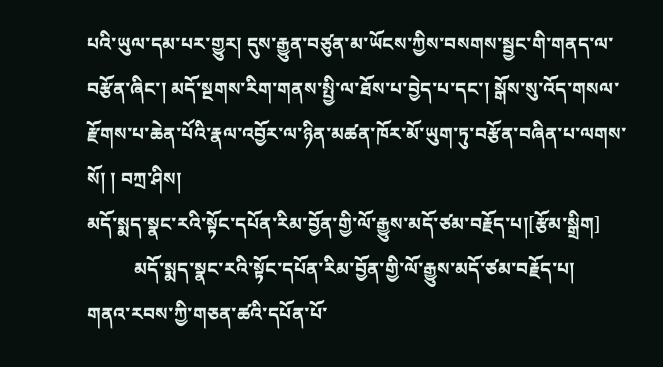པའི་ཡུལ་དམ་པར་གྱུར། དུས་རྒྱུན་བཙུན་མ་ཡོངས་ཀྱིས་བསགས་སྦྱང་གི་གནད་ལ་བརྩོན་ཞིང་། མདོ་སྔགས་རིག་གནས་སྤྱི་ལ་ཐོས་པ་བྱེད་པ་དང་། སྒོས་སུ་འོད་གསལ་རྫོགས་པ་ཆེན་པོའི་རྣལ་འབྱོར་ལ་ཉིན་མཚན་ཁོར་མོ་ཡུག་ཏུ་བརྩོན་བཞིན་པ་ལགས་སོ། ། བཀྲ་ཤིས།
མདོ་སྨད་སྣང་རའི་སྟོང་དཔོན་རིམ་བྱོན་གྱི་ལོ་རྒྱུས་མདོ་ཙམ་བརྗོད་པ།[རྩོམ་སྒྲིག]
          མདོ་སྨད་སྣང་རའི་སྟོང་དཔོན་རིམ་བྱོན་གྱི་ལོ་རྒྱུས་མདོ་ཙམ་བརྗོད་པ།
གནའ་རབས་ཀྱི་གཅན་ཚའི་དཔོན་པོ་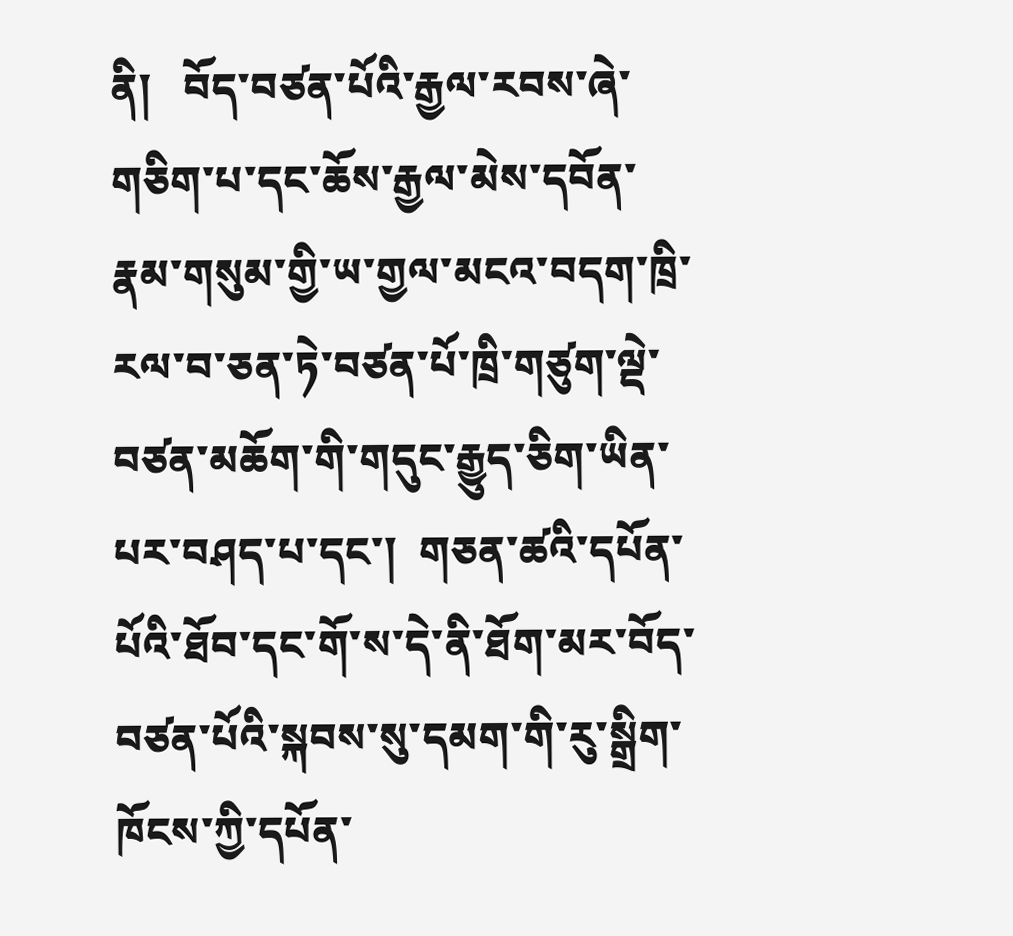ནི།   བོད་བཙན་པོའི་རྒྱལ་རབས་ཞེ་གཅིག་པ་དང་ཆོས་རྒྱལ་མེས་དབོན་རྣམ་གསུམ་གྱི་ཡ་གྱལ་མངའ་བདག་ཁྲི་རལ་བ་ཅན་ཏེ་བཙན་པོ་ཁྲི་གཙུག་ལྡེ་བཙན་མཆོག་གི་གདུང་རྒྱུད་ཅིག་ཡིན་པར་བཤད་པ་དང་།  གཅན་ཚའི་དཔོན་པོའི་ཐོབ་དང་གོ་ས་དེ་ནི་ཐོག་མར་བོད་བཙན་པོའི་སྐབས་སུ་དམག་གི་རུ་སྒྲིག་ཁོངས་ཀྱི་དཔོན་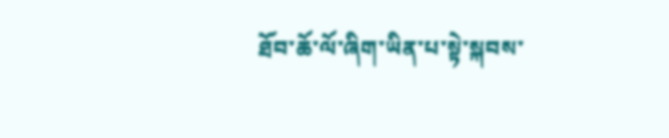ཐོབ་ཆོ་ལོ་ཞིག་ཡིན་པ་སྟེ་སྐབས་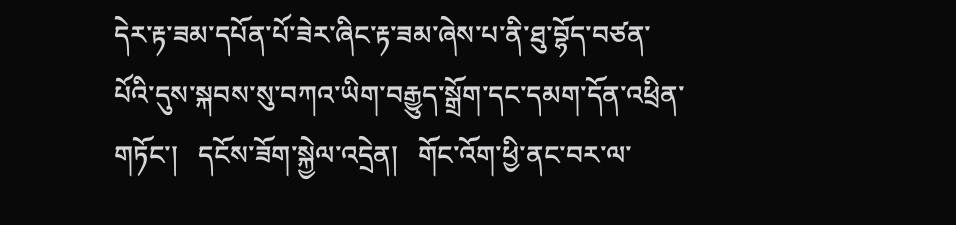དེར་རྟ་ཟམ་དཔོན་པོ་ཟེར་ཞིང་རྟ་ཟམ་ཞེས་པ་ནི་ཐུ་བྷོད་བཙན་པོའི་དུས་སྐབས་སུ་བཀའ་ཡིག་བརྒྱུད་སྒྲོག་དང་དམག་དོན་འཕྲིན་གཏོང་།   དངོས་ཟོག་སྐྱེལ་འདྲེན།   གོང་འོག་ཕྱི་ནང་བར་ལ་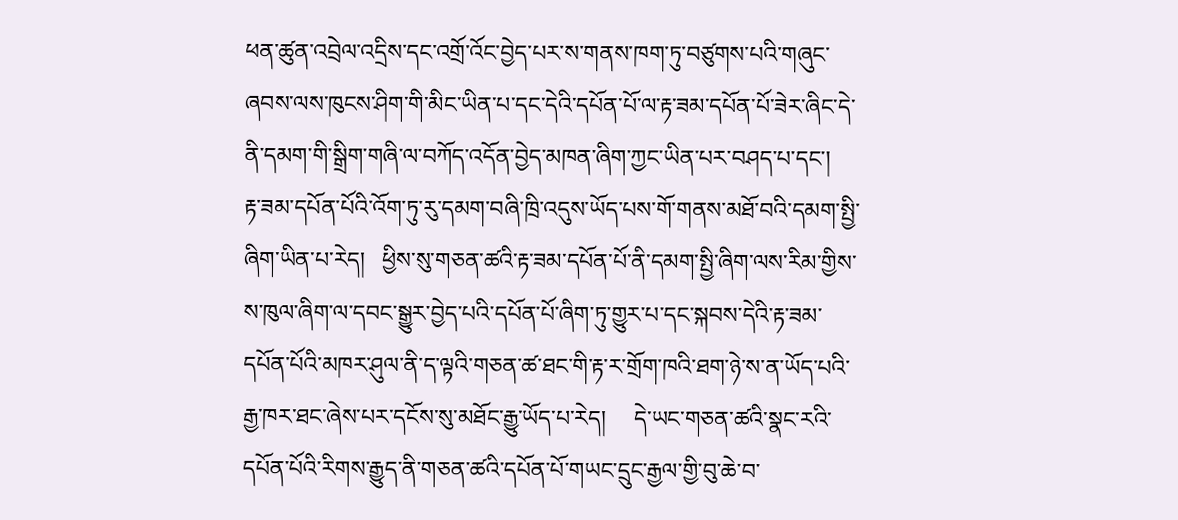ཕན་ཚུན་འབྲེལ་འདྲིས་དང་འགྲོ་འོང་བྱེད་པར་ས་གནས་ཁག་ཏུ་བཙུགས་པའི་གཞུང་ཞབས་ལས་ཁུངས་ཤིག་གི་མིང་ཡིན་པ་དང་དེའི་དཔོན་པོ་ལ་རྟ་ཟམ་དཔོན་པོ་ཟེར་ཞིང་དེ་ནི་དམག་གི་སྒྲིག་གཞི་ལ་བཀོད་འདོན་བྱེད་མཁན་ཞིག་ཀྱང་ཡིན་པར་བཤད་པ་དང་།   རྟ་ཟམ་དཔོན་པོའི་འོག་ཏུ་རུ་དམག་བཞི་ཁྲི་འདུས་ཡོད་པས་གོ་གནས་མཐོ་བའི་དམག་སྤྱི་ཞིག་ཡིན་པ་རེད།   ཕྱིས་སུ་གཅན་ཚའི་རྟ་ཟམ་དཔོན་པོ་ནི་དམག་སྤྱི་ཞིག་ལས་རིམ་གྱིས་ས་ཁུལ་ཞིག་ལ་དབང་སྒྱུར་བྱེད་པའི་དཔོན་པོ་ཞིག་ཏུ་གྱུར་པ་དང་སྐབས་དེའི་རྟ་ཟམ་དཔོན་པོའི་མཁར་ཤུལ་ནི་ད་ལྟའི་གཅན་ཚ་ཐང་གི་རྟ་ར་གྲོག་ཁའི་ཐག་ཉེ་ས་ན་ཡོད་པའི་རྒྱ་ཁར་ཐང་ཞེས་པར་དངོས་སུ་མཐོང་རྒྱུ་ཡོད་པ་རེད།     དེ་ཡང་གཅན་ཚའི་སྣང་རའི་དཔོན་པོའི་རིགས་རྒྱུད་ནི་གཅན་ཚའི་དཔོན་པོ་གཡང་དྲུང་རྒྱལ་གྱི་བུ་ཆེ་བ་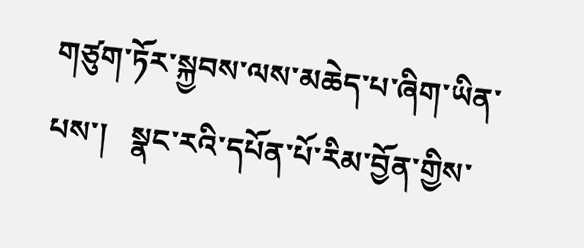གཙུག་ཏོར་སྐྱབས་ལས་མཆེད་པ་ཞིག་ཡིན་པས་།   སྣང་རའི་དཔོན་པོ་རིམ་བྱོན་གྱིས་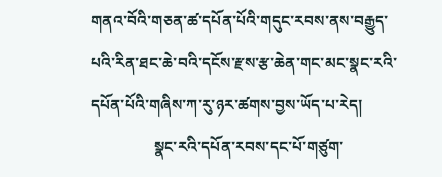གནའ་བོའི་གཅན་ཚ་དཔོན་པོའི་གདུང་རབས་ནས་བརྒྱུད་པའི་རིན་ཐང་ཆེ་བའི་དངོས་རྫས་རྩ་ཆེན་གང་མང་སྣང་རའི་དཔོན་པོའི་གཞིས་ཀ་རུ་ཉར་ཚགས་བྱས་ཡོད་པ་རེད།
                སྣང་རའི་དཔོན་རབས་དང་པོ་གཙུག་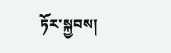ཏོར་སྐྱབས།